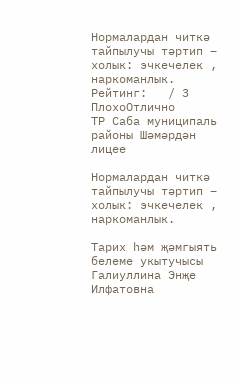Нормалардан читкә тайпылучы тәртип – холык: эчкечелек , наркоманлык.
Рейтинг:   / 3
ПлохоОтлично
ТР Саба муниципаль районы Шәмәрдән лицее

Нормалардан читкә тайпылучы тәртип –
холык: эчкечелек , наркоманлык.

Тарих һәм җәмгыять белеме укытучысы
Галиуллина Энҗе Илфатовна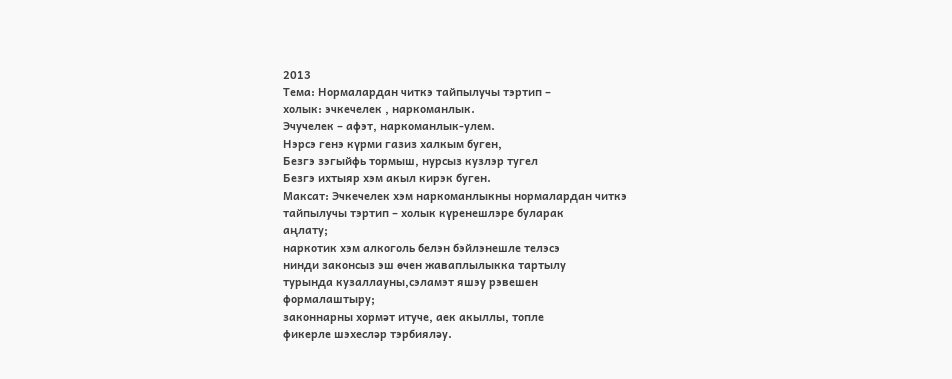2013
Тема: Нормалардан читкэ тайпылучы тэртип –
холык: эчкечелек , наркоманлык.
Эчучелек – афэт, наркоманлык-улем.
Нэрсэ генэ күрми газиз халкым буген,
Безгэ зэгыйфь тормыш, нурсыз кузлэр тугел
Безгэ ихтыяр хэм акыл кирэк буген.
Максат: Эчкечелек хэм наркоманлыкны нормалардан читкэ
тайпылучы тэртип – холык күренешлэре буларак
аңлату;
наркотик хэм алкоголь белэн бэйлэнешле телэсэ
нинди законсыз эш өчен жаваплылыкка тартылу
турында кузаллауны,сэламэт яшэу рэвешен
формалаштыру;
законнарны хормәт итуче, аек акыллы, топле
фикерле шэхесләр тэрбияләу.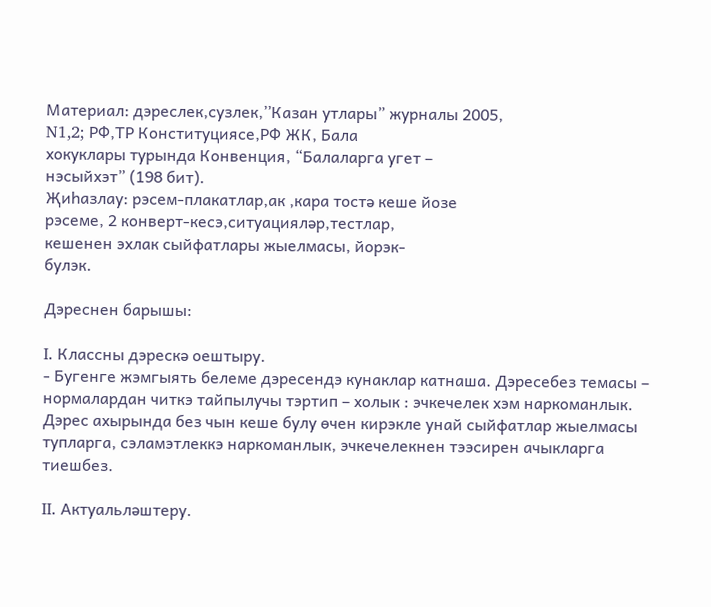Материал: дэреслек,сузлек,’’Казан утлары” журналы 2005,
N1,2; РФ,ТР Конституциясе,РФ ЖК, Бала
хокуклары турында Конвенция, “Балаларга угет –
нэсыйхэт” (198 бит).
Җиһазлау: рэсем-плакатлар,ак ,кара тостә кеше йозе
рэсеме, 2 конверт-кесэ,ситуацияләр,тестлар,
кешенен эхлак сыйфатлары жыелмасы, йорэк-
булэк.

Дэреснен барышы:

I. Классны дэрескә оештыру.
- Бугенге жэмгыять белеме дэресендэ кунаклар катнаша. Дэресебез темасы – нормалардан читкэ тайпылучы тэртип – холык : эчкечелек хэм наркоманлык. Дэрес ахырында без чын кеше булу өчен кирэкле унай сыйфатлар жыелмасы тупларга, сэламэтлеккэ наркоманлык, эчкечелекнен тээсирен ачыкларга тиешбез.

II. Актуальләштеру.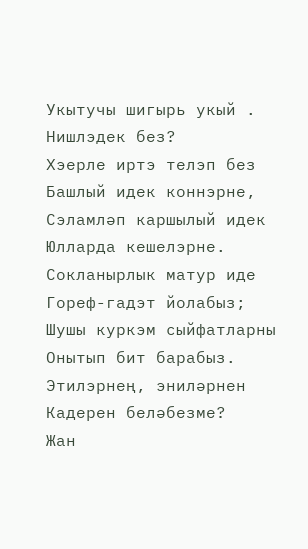Укытучы шигырь укый .
Нишлэдек без?
Хэерле иртэ телэп без
Башлый идек коннэрне,
Сэламләп каршылый идек
Юлларда кешелэрне.
Сокланырлык матур иде
Гореф-гадэт йолабыз;
Шушы куркэм сыйфатларны
Онытып бит барабыз.
Этилэрнең, эниләрнен
Кадерен беләбезме?
Жан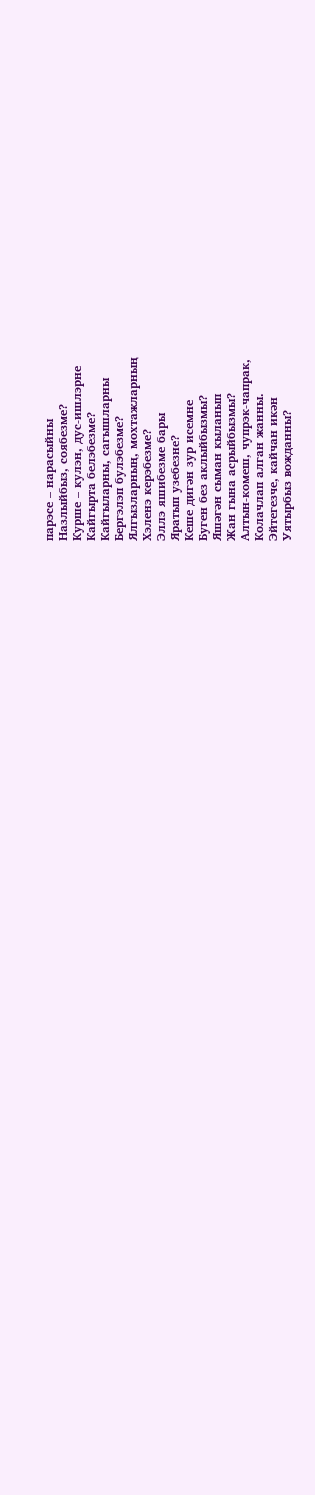парэсе – нарасыйны
Назлыйбыз, соябезме?
Курше – кулэн, дус-ишлэрне
Кайгырта белэбезме?
Кайгыларны, сагышларны
Бергэлэп булэбезме?
Ялгызларның, мохтажларның
Хэленэ керэбезме?
Эллэ яшибезме бары
Яратып узебезне?
Кеше дигән зур исемне
Буген без аклыйбызмы?
Яшәгән сыман кыланып
Жан гына асрыйбызмы?
Алтын-комеш, чупрэк-чапрак,
Колачлап алган жанны.
Эйтегезче, кайчан икән
Уятырбыз вожданны?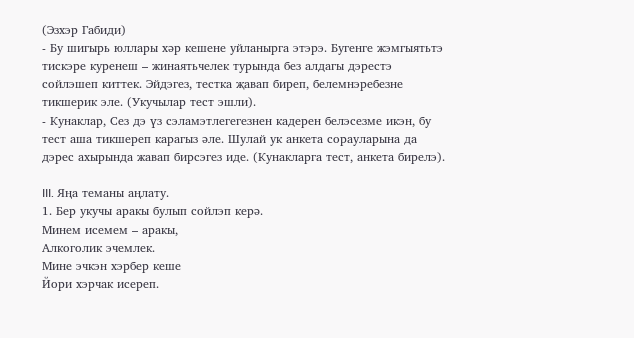(Эзхэр Габиди)
- Бу шигырь юллары хәр кешене уйланырга этэрэ. Бугенге жэмгыятьтэ тискэре куренеш – жинаятьчелек турында без алдагы дэрестэ сойлэшеп киттек. Эйдэгез, тестка җавап биреп, белемнэребезне тикшерик эле. (Укучылар тест эшли).
- Кунаклар, Сез дэ үз сэламэтлегегезнен кадерен белэсезме икэн, бу тест аша тикшереп карагыз әле. Шулай ук анкета сорауларына да дэрес ахырында жавап бирсэгез иде. (Кунакларга тест, анкета бирелэ).

III. Яңа теманы аңлату.
1. Бер укучы аракы булып сойлэп керә.
Минем исемем – аракы,
Алкоголик эчемлек.
Мине эчкэн хэрбер кеше
Йори хэрчак исереп.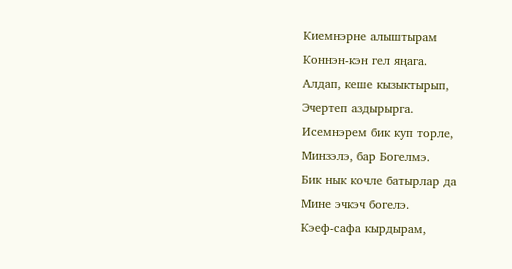Киемнэрне алыштырам
Коннэн-кэн гел яңага.
Алдап, кеше кызыктырып,
Эчертеп аздырырга.
Исемнэрем бик куп торле,
Минзэлэ, бар Богелмэ.
Бик нык кочле батырлар да
Мине эчкэч богелэ.
Кэеф-сафа кырдырам,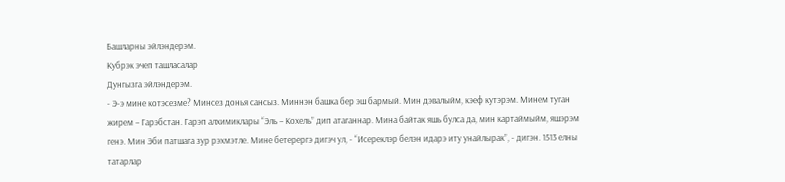Башларны эйлэндерэм.
Кубрэк эчеп ташласалар
Дунгызга эйлэндерэм.
- Э-э мине котэсезме? Минсез донья сансыз. Миннэн башка бер эш бармый. Мин дэвалыйм, кэеф кутэрэм. Минем туган жирем – Гарэбстан. Гарэп алхимиклары “Эль – Кохель” дип атаганнар. Мина байтак яшь булса да, мин картаймыйм, яшэрэм генэ. Мин Эби патшага зур рэхмэтле. Мине бетерергэ дигэч ул, - “Исереклэр белэн идарэ иту унайлырак”, - дигэн. 1513 елны татарлар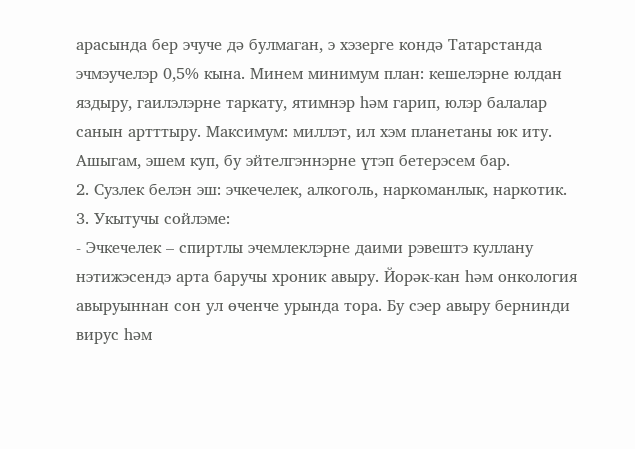арасында бер эчуче дә булмаган, э хэзерге кондә Татарстанда эчмэучелэр 0,5% кына. Минем минимум план: кешелэрне юлдан яздыру, гаилэлэрне таркату, ятимнэр һәм гарип, юлэр балалар санын артттыру. Максимум: миллэт, ил хэм планетаны юк иту. Ашыгам, эшем куп, бу эйтелгэннэрне үтэп бетерэсем бар.
2. Сузлек белэн эш: эчкечелек, алкоголь, наркоманлык, наркотик.
3. Укытучы сойлэме:
- Эчкечелек – спиртлы эчемлеклэрне даими рэвештэ куллану нэтижэсендэ арта баручы хроник авыру. Йорәк-кан һәм онкология авыруыннан сон ул өченче урында тора. Бу сэер авыру бернинди вирус һәм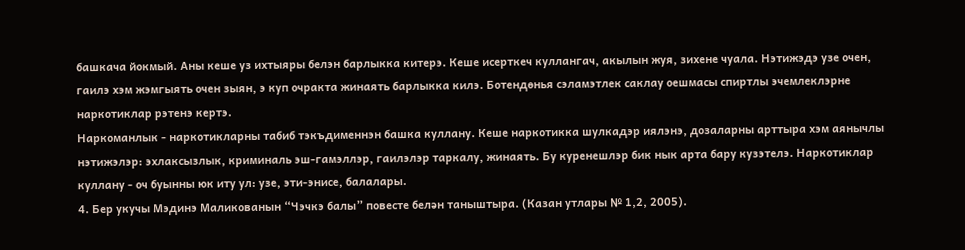башкача йокмый. Аны кеше уз ихтыяры белэн барлыкка китерэ. Кеше исерткеч куллангач, акылын жуя, зихене чуала. Нэтижэдэ узе очен, гаилэ хэм жэмгыять очен зыян, э куп очракта жинаять барлыкка килэ. Ботендөнья сэламэтлек саклау оешмасы спиртлы эчемлеклэрне наркотиклар рэтенэ кертэ.
Наркоманлык - наркотикларны табиб тэкъдименнэн башка куллану. Кеше наркотикка шулкадэр иялэнэ, дозаларны арттыра хэм аянычлы нэтижэлэр: эхлаксызлык, криминаль эш-гамэллэр, гаилэлэр таркалу, жинаять. Бу куренешлэр бик нык арта бару кузэтелэ. Наркотиклар куллану - оч буынны юк иту ул: узе, эти-энисе, балалары.
4. Бер укучы Мэдинэ Маликованын “Чэчкэ балы” повесте белән таныштыра. (Казан утлары № 1,2, 2005).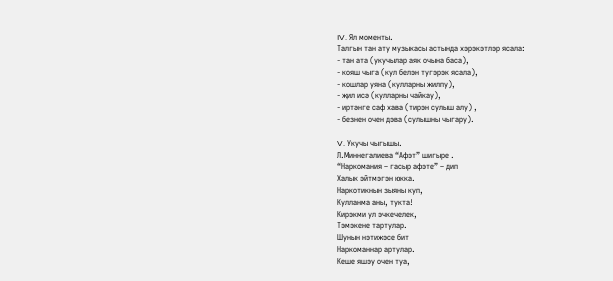IV. Ял моменты.
Талгын тан ату музыкасы астында хэрэкэтлэр ясала:
- тан ата (укучылар аяк очына баса),
- кояш чыга (кул белэн тугэрэк ясала),
- кошлар уяна (кулларны жилпу),
- җил исә (кулларны чайкау),
- иртәнге саф хава (тирэн сулыш алу) ,
- безнен очен дэва (сулышны чыгару).

V. Укучы чыгышы.
Л.Миннегалиева “Афэт” шигыре .
“Наркомания – гасыр афэте” – дип
Халык эйтмэгэн юкка.
Наркотикнын зыяны куп,
Кулланма аны, тукта!
Кирэкми ул эчкечелек,
Тэмэкене тартулар.
Шунын нэтижэсе бит
Наркоманнар артулар.
Кеше яшэу очен туа,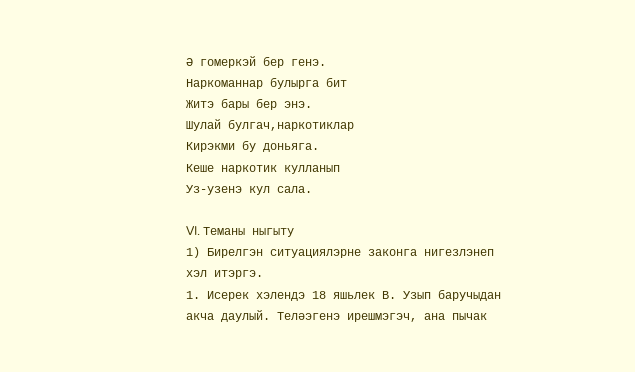Ә гомеркэй бер генэ.
Наркоманнар булырга бит
Житэ бары бер энэ.
Шулай булгач,наркотиклар
Кирэкми бу доньяга.
Кеше наркотик кулланып
Уз-узенэ кул сала.

VI. Теманы ныгыту
1) Бирелгэн ситуациялэрне законга нигезлэнеп хэл итэргэ.
1. Исерек хэлендэ 18 яшьлек В. Узып баручыдан акча даулый. Теләэгенэ ирешмэгэч, ана пычак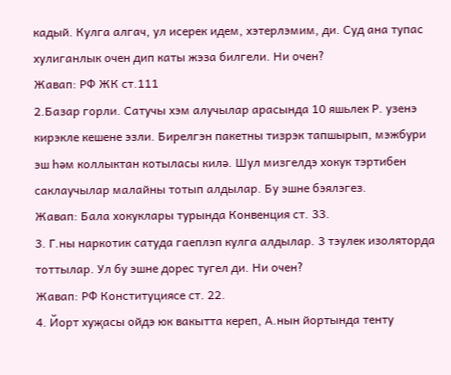кадый. Кулга алгач, ул исерек идем, хэтерлэмим, ди. Суд ана тупас хулиганлык очен дип каты жэза билгели. Ни очен?
Жавап: РФ ЖК ст.111
2.Базар горли. Сатучы хэм алучылар арасында 10 яшьлек Р. узенэ кирэкле кешене эзли. Бирелгэн пакетны тизрэк тапшырып, мэжбури эш һәм коллыктан котыласы килә. Шул мизгелдэ хокук тэртибен саклаучылар малайны тотып алдылар. Бу эшне бэялэгез.
Жавап: Бала хокуклары турында Конвенция ст. 33.
3. Г.ны наркотик сатуда гаеплэп кулга алдылар. 3 тэулек изоляторда тоттылар. Ул бу эшне дорес тугел ди. Ни очен?
Жавап: РФ Конституциясе ст. 22.
4. Йорт хуҗасы ойдэ юк вакытта кереп, А.нын йортында тенту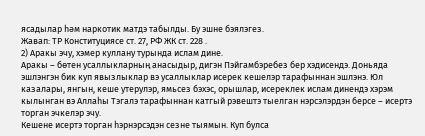ясадылар һәм наркотик матдэ табылды. Бу эшне бэялэгез.
Жавап: ТР Конституциясе ст. 27, РФ ЖК ст. 228 .
2) Аракы эчу, хэмер куллану турында ислам дине.
Аракы – бөтен усаллыкларның анасыдыр, дигэн Пэйгамбэребез бер хэдисендэ. Доньяда эшлэнгэн бик куп явызлыклар вэ усаллыклар исерек кешелэр тарафыннан эшлэнэ. Юл казалары, янгын, кеше утерулэр, ямьсез бэхэс, орышлар, исереклек ислам динендэ хэрэм кылынган вэ Аллаһы Тэгалэ тарафыннан катгый рэвештэ тыелган нэрсэлэрдэн берсе – исертэ торган эчкелэр эчу.
Кешене исертэ торган һэрнэрсэдэн сезне тыямын. Куп булса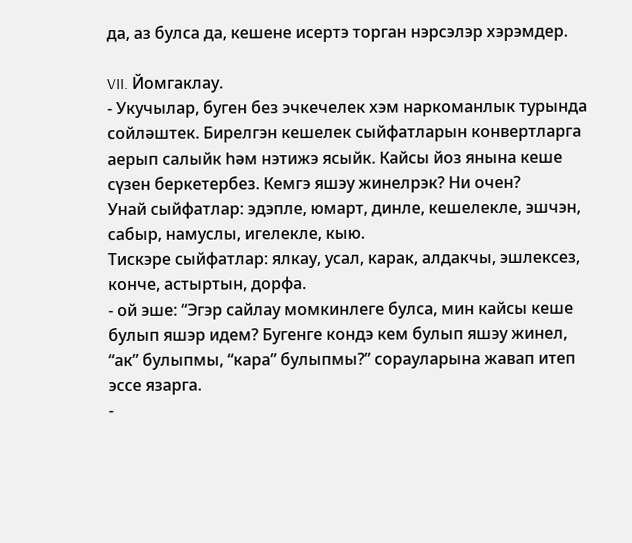да, аз булса да, кешене исертэ торган нэрсэлэр хэрэмдер.

VII. Йомгаклау.
- Укучылар, буген без эчкечелек хэм наркоманлык турында сойләштек. Бирелгэн кешелек сыйфатларын конвертларга аерып салыйк һәм нэтижэ ясыйк. Кайсы йоз янына кеше сүзен беркетербез. Кемгэ яшэу жинелрэк? Ни очен?
Унай сыйфатлар: эдэпле, юмарт, динле, кешелекле, эшчэн, сабыр, намуслы, игелекле, кыю.
Тискэре сыйфатлар: ялкау, усал, карак, алдакчы, эшлексез, конче, астыртын, дорфа.
- ой эше: “Эгэр сайлау момкинлеге булса, мин кайсы кеше булып яшэр идем? Бугенге кондэ кем булып яшэу жинел, “ак” булыпмы, “кара” булыпмы?” сорауларына жавап итеп эссе язарга.
-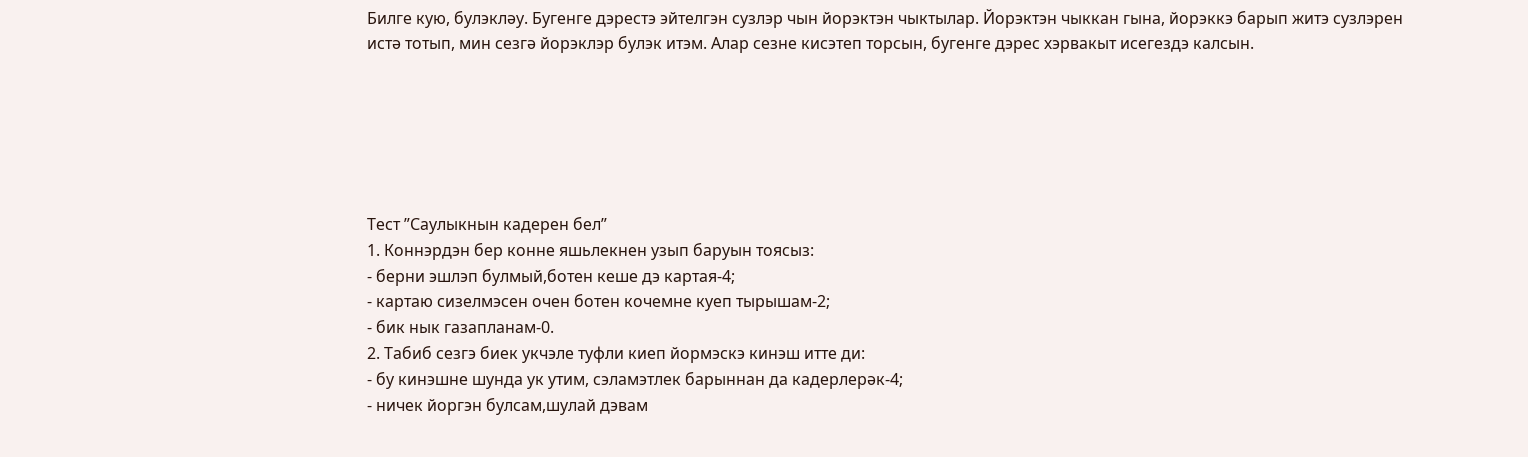Билге кую, булэкләу. Бугенге дэрестэ эйтелгэн сузлэр чын йорэктэн чыктылар. Йорэктэн чыккан гына, йорэккэ барып житэ сузлэрен истә тотып, мин сезгә йорэклэр булэк итэм. Алар сезне кисэтеп торсын, бугенге дэрес хэрвакыт исегездэ калсын.






Тест ”Саулыкнын кадерен бел”
1. Коннэрдэн бер конне яшьлекнен узып баруын тоясыз:
- берни эшлэп булмый,ботен кеше дэ картая-4;
- картаю сизелмэсен очен ботен кочемне куеп тырышам-2;
- бик нык газапланам-0.
2. Табиб сезгэ биек укчэле туфли киеп йормэскэ кинэш итте ди:
- бу кинэшне шунда ук утим, сэламэтлек барыннан да кадерлерәк-4;
- ничек йоргэн булсам,шулай дэвам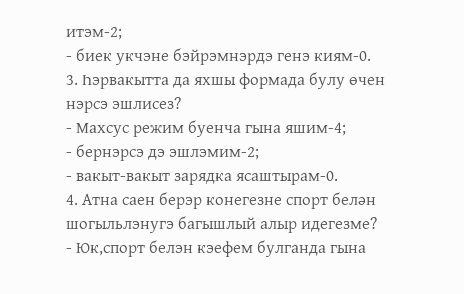итэм-2;
- биек укчэне бэйрэмнэрдэ генэ киям-0.
3. Һэрвакытта да яхшы формада булу өчен нэрсэ эшлисез?
- Махсус режим буенча гына яшим-4;
- бернэрсэ дэ эшлэмим-2;
- вакыт-вакыт зарядка ясаштырам-0.
4. Атна саен берэр конегезне спорт белән шогыльлэнугэ багышлый алыр идегезме?
- Юк,спорт белэн кэефем булганда гына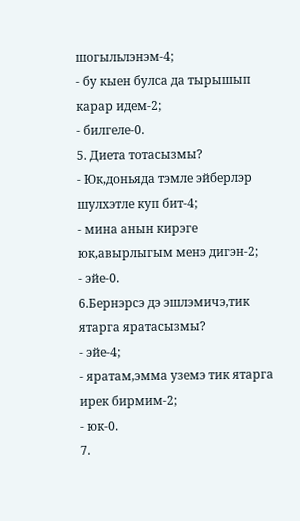шогыльлэнэм-4;
- бу кыен булса да тырышып карар идем-2;
- билгеле-0.
5. Диета тотасызмы?
- Юк,доньяда тэмле эйберлэр шулхэтле куп бит-4;
- мина анын кирэге юк,авырлыгым менэ дигэн-2;
- эйе-0.
6.Бернэрсэ дэ эшлэмичэ,тик ятарга яратасызмы?
- эйе-4;
- яратам,эмма уземэ тик ятарга ирек бирмим-2;
- юк-0.
7.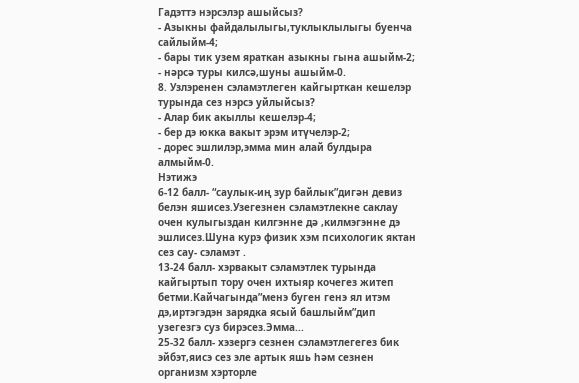Гадэттэ нэрсэлэр ашыйсыз?
- Азыкны файдалылыгы,туклыклылыгы буенча сайлыйм-4;
- бары тик узем яраткан азыкны гына ашыйм-2;
- нәрсә туры килсә,шуны ашыйм-0.
8. Узлэренен сэламэтлеген кайгырткан кешелэр турында сез нэрсэ уйлыйсыз?
- Алар бик акыллы кешелэр-4;
- бер дэ юкка вакыт эрэм итүчелэр-2;
- дорес эшлилэр,эмма мин алай булдыра алмыйм-0.
Нэтижэ
6-12 балл- “саулык-иң зур байлык”дигән девиз белэн яшисез.Узегезнен сэламэтлекне саклау очен кулыгыздан килгэнне дә ,килмэгэнне дэ эшлисез.Шуна курэ физик хэм психологик яктан сез сау- сэламэт .
13-24 балл- хэрвакыт сэламэтлек турында кайгыртып тору очен ихтыяр кочегез житеп бетми.Кайчагында”менэ буген генэ ял итэм дэ,иртэгэдэн зарядка ясый башлыйм”дип узегезгэ суз бирэсез.Эмма...
25-32 балл- хэзергэ сезнен сэламэтлегегез бик эйбэт,яисэ сез эле артык яшь һәм сезнен организм хэрторле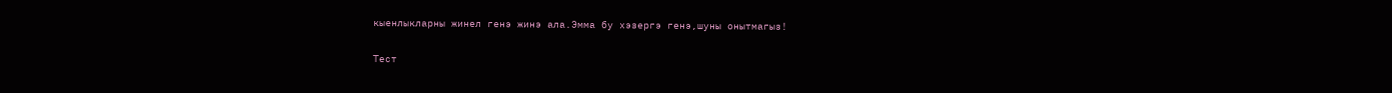кыенлыкларны жинел генэ жинэ ала.Эмма бу хэзергэ генэ,шуны онытмагыз!

Тест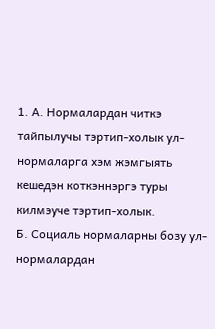1. А. Нормалардан читкэ тайпылучы тэртип-холык ул-нормаларга хэм жэмгыять кешедэн коткэннэргэ туры килмэуче тэртип-холык.
Б. Социаль нормаларны бозу ул-нормалардан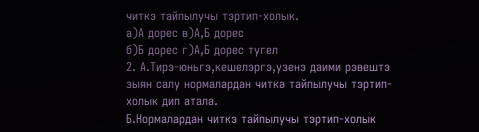читкэ тайпылучы тэртип-холык.
а)А дорес в)А,Б дорес
б)Б дорес г)А,Б дорес тугел
2. А.Тирэ-юньгэ,кешелэргэ,узенэ даими рэвештэ зыян салу нормалардан читкә тайпылучы тэртип-холык дип атала.
Б.Нормалардан читкэ тайпылучы тэртип-холык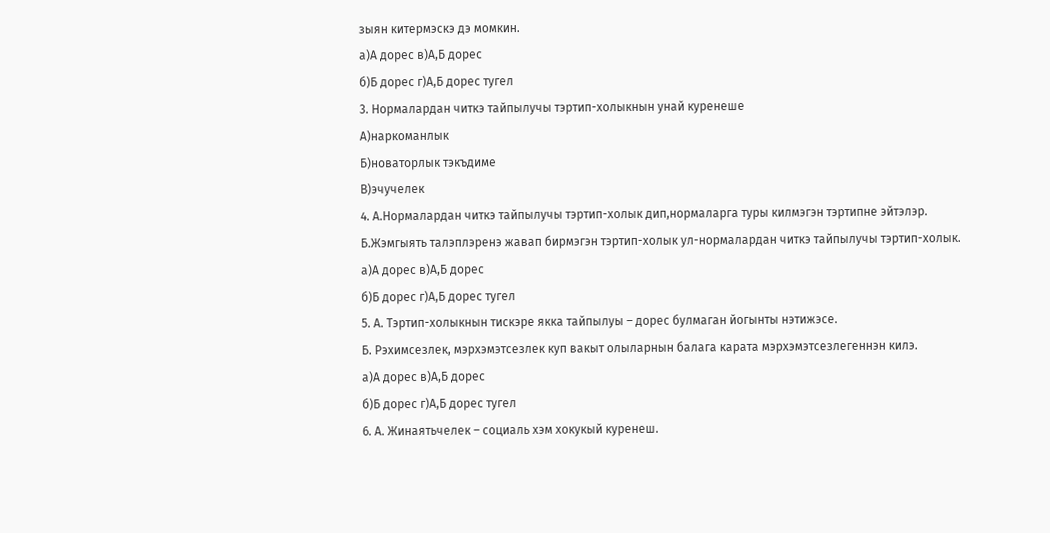зыян китермэскэ дэ момкин.
а)А дорес в)А,Б дорес
б)Б дорес г)А,Б дорес тугел
3. Нормалардан читкэ тайпылучы тэртип-холыкнын унай куренеше
А)наркоманлык
Б)новаторлык тэкъдиме
В)эчучелек
4. А.Нормалардан читкэ тайпылучы тэртип-холык дип,нормаларга туры килмэгэн тэртипне эйтэлэр.
Б.Жэмгыять талэплэренэ жавап бирмэгэн тэртип-холык ул-нормалардан читкэ тайпылучы тэртип-холык.
а)А дорес в)А,Б дорес
б)Б дорес г)А,Б дорес тугел
5. А. Тэртип-холыкнын тискэре якка тайпылуы – дорес булмаган йогынты нэтижэсе.
Б. Рэхимсезлек, мэрхэмэтсезлек куп вакыт олыларнын балага карата мэрхэмэтсезлегеннэн килэ.
а)А дорес в)А,Б дорес
б)Б дорес г)А,Б дорес тугел
6. А. Жинаятьчелек – социаль хэм хокукый куренеш.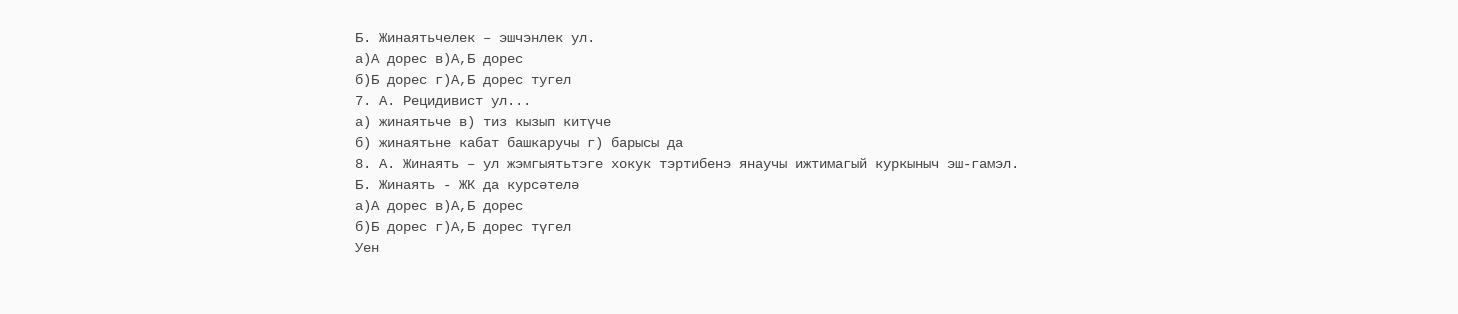Б. Жинаятьчелек – эшчэнлек ул.
а)А дорес в)А,Б дорес
б)Б дорес г)А,Б дорес тугел
7. А. Рецидивист ул...
а) жинаятьче в) тиз кызып китүче
б) жинаятьне кабат башкаручы г) барысы да
8. А. Жинаять – ул жэмгыятьтэге хокук тэртибенэ янаучы ижтимагый куркыныч эш-гамэл.
Б. Жинаять - ЖК да курсәтелә
а)А дорес в)А,Б дорес
б)Б дорес г)А,Б дорес түгел
Уен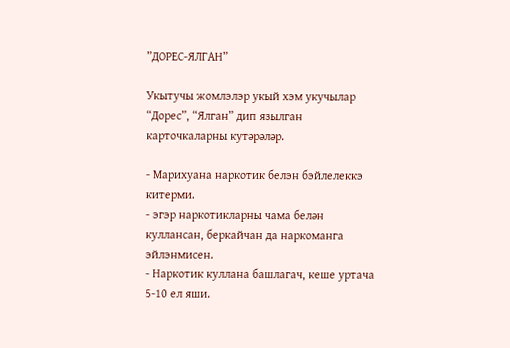”ДОРЕС-ЯЛГАН”

Укытучы жомлэлэр укый хэм укучылар “Дорес”, “Ялган” дип язылган карточкаларны кутәрәләр.

- Марихуана наркотик белэн бэйлелеккэ китерми.
- эгэр наркотикларны чама белән куллансан, беркайчан да наркоманга эйлэнмисен.
- Наркотик куллана башлагач, кеше уртача 5-10 ел яши.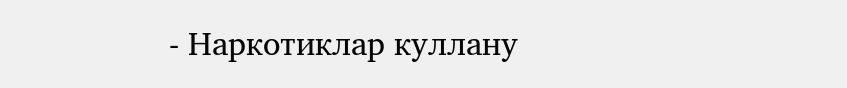- Наркотиклар куллану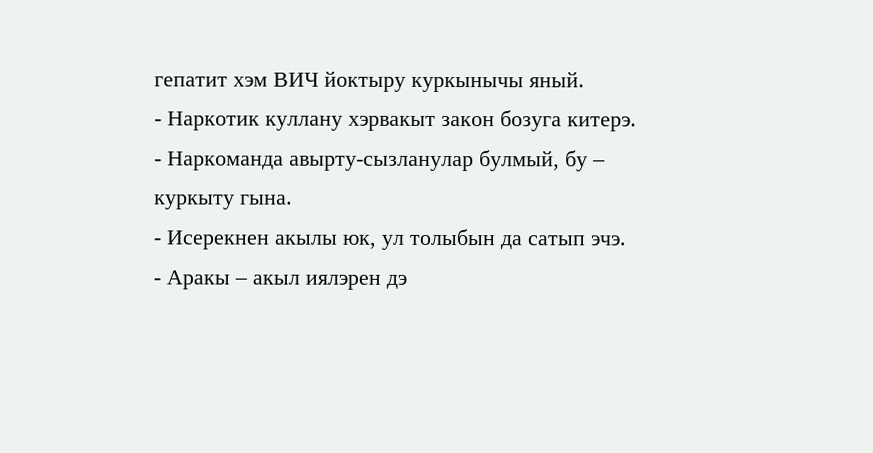гепатит хэм ВИЧ йоктыру куркынычы яный.
- Наркотик куллану хэрвакыт закон бозуга китерэ.
- Наркоманда авырту-сызланулар булмый, бу – куркыту гына.
- Исерекнен акылы юк, ул толыбын да сатып эчэ.
- Аракы – акыл иялэрен дэ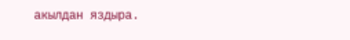акылдан яздыра.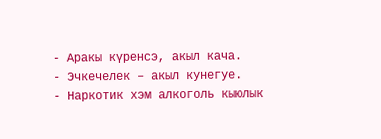- Аракы күренсэ, акыл кача.
- Эчкечелек – акыл кунегуе.
- Наркотик хэм алкоголь кыюлык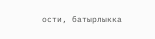ости, батырлыкка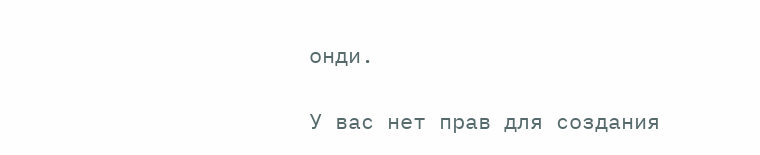онди.

У вас нет прав для создания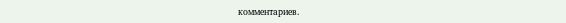комментариев.